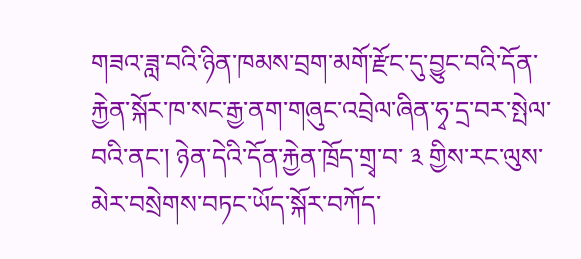གཟའ་ཟླ་བའི་ཉིན་ཁམས་བྲག་མགོ་རྫོང་དུ་བྱུང་བའི་དོན་རྐྱེན་སྐོར་ཁ་སང་རྒྱ་ནག་གཞུང་འབྲེལ་ཞིན་ཧྭ་དྲ་བར་སྤེལ་བའི་ནང་། ཉེན་དེའི་དོན་རྐྱེན་ཁྲོད་གྲྭ་བ་ ༣ གྱིས་རང་ལུས་མེར་བསྲེགས་བཏང་ཡོད་སྐོར་བཀོད་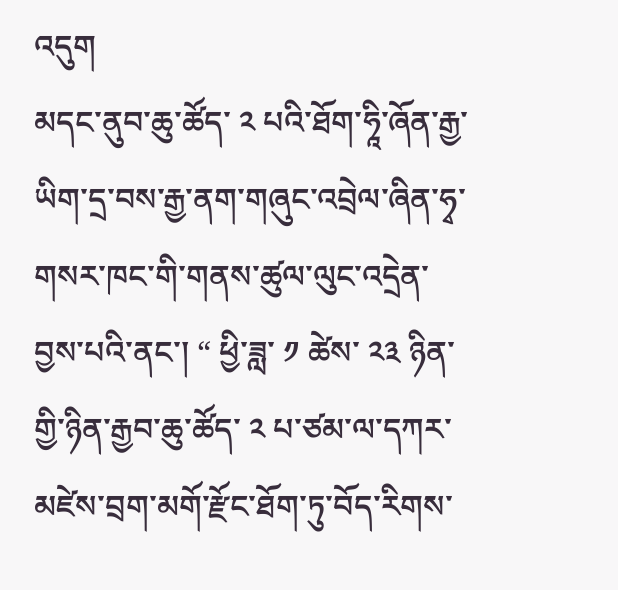འདུག
མདང་ནུབ་ཆུ་ཚོད་ ༢ པའི་ཐོག་ཧཱི་ཞོན་རྒྱ་ཡིག་དྲ་བས་རྒྱ་ནག་གཞུང་འབྲེལ་ཞིན་ཧྭ་གསར་ཁང་གི་གནས་ཚུལ་ལུང་འདྲེན་བྱས་པའི་ནང་། “ ཕྱི་ཟླ་ ༡ ཚེས་ ༢༣ ཉིན་གྱི་ཉིན་རྒྱབ་ཆུ་ཚོད་ ༢ པ་ཙམ་ལ་དཀར་མཛེས་བྲག་མགོ་རྫོང་ཐོག་ཏུ་བོད་རིགས་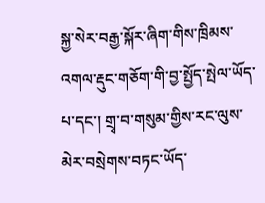སྐྱ་སེར་བརྒྱ་སྐོར་ཞིག་གིས་ཁྲིམས་འགལ་རྡུང་གཅོག་གི་བྱ་སྤྱོད་སྤེལ་ཡོད་པ་དང་། གྲྭ་བ་གསུམ་གྱིས་རང་ལུས་མེར་བསྲེགས་བཏང་ཡོད་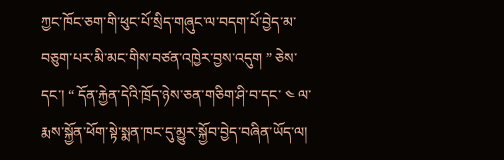ཀྱང་ཁོང་ཅག་གི་ཕུང་པོ་སྲིད་གཞུང་ལ་བདག་པོ་བྱེད་མ་བཅུག་པར་མི་མང་གིས་བཙན་འཁྱེར་བྱས་འདུག ” ཅེས་དང་། “ དོན་རྐྱེན་དེའི་ཁྲོད་ཉེས་ཅན་གཅིག་ཤི་བ་དང་ ༤ ལ་རྨས་སྐྱོན་ཕོག་སྟེ་སྨན་ཁང་དུ་མྱུར་སྐྱོབ་བྱེད་བཞིན་ཡོད་ལ།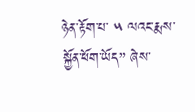ཉེན་རྟོག་པ་ ༥ ལའང་རྨས་སྐྱོན་ཕོག་ཡོད” ཞེས་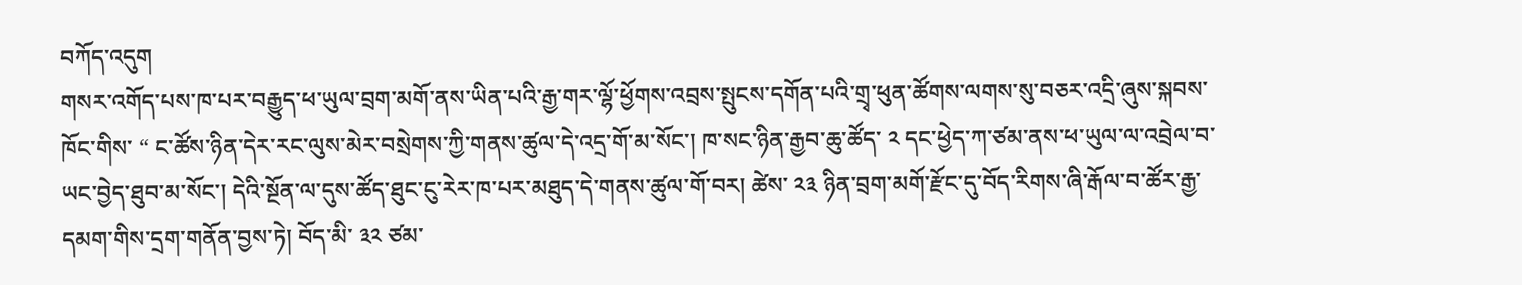བཀོད་འདུག
གསར་འགོད་པས་ཁ་པར་བརྒྱུད་ཕ་ཡུལ་བྲག་མགོ་ནས་ཡིན་པའི་རྒྱ་གར་ལྷོ་ཕྱོགས་འབྲས་སྤུངས་དགོན་པའི་གྲྭ་ཕུན་ཚོགས་ལགས་སུ་བཅར་འདྲི་ཞུས་སྐབས་ཁོང་གིས་ “ ང་ཚོས་ཉིན་དེར་རང་ལུས་མེར་བསྲེགས་ཀྱི་གནས་ཚུལ་དེ་འདྲ་གོ་མ་སོང་། ཁ་སང་ཉིན་རྒྱབ་ཆུ་ཚོད་ ༢ དང་ཕྱེད་ཀ་ཙམ་ནས་ཕ་ཡུལ་ལ་འབྲེལ་བ་ཡང་བྱེད་ཐུབ་མ་སོང་། དེའི་སྔོན་ལ་དུས་ཚོད་ཐུང་ངུ་རེར་ཁ་པར་མཐུད་དེ་གནས་ཚུལ་གོ་བར། ཚེས་ ༢༣ ཉིན་བྲག་མགོ་རྫོང་དུ་བོད་རིགས་ཞི་རྒོལ་བ་ཚོར་རྒྱ་དམག་གིས་དྲག་གནོན་བྱས་ཏེ། བོད་མི་ ༣༢ ཙམ་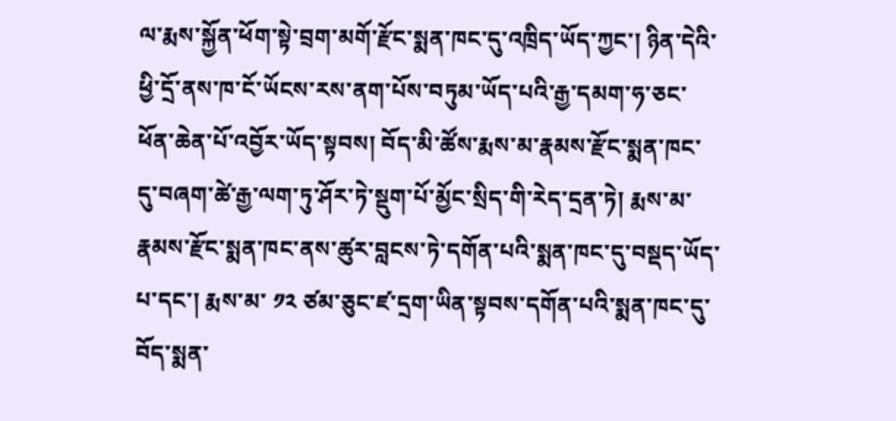ལ་རྨས་སྐྱོན་ཕོག་སྟེ་བྲག་མགོ་རྫོང་སྨན་ཁང་དུ་འཁྲིད་ཡོད་ཀྱང་། ཉིན་དེའི་ཕྱི་དྲོ་ནས་ཁ་ངོ་ཡོངས་རས་ནག་པོས་བཏུམ་ཡོད་པའི་རྒྱ་དམག་ཧ་ཅང་ཕོན་ཆེན་པོ་འབྱོར་ཡོད་སྟབས། བོད་མི་ཚོས་རྨས་མ་རྣམས་རྫོང་སྨན་ཁང་དུ་བཞག་ཚེ་རྒྱ་ལག་ཏུ་ཤོར་ཏེ་སྡུག་པོ་མྱོང་སྲིད་གི་རེད་དྲན་ཏེ། རྨས་མ་རྣམས་རྫོང་སྨན་ཁང་ནས་ཚུར་བླངས་ཏེ་དགོན་པའི་སྨན་ཁང་དུ་བསྡད་ཡོད་པ་དང་། རྨས་མ་ ༡༢ ཙམ་ཅུང་ཛ་དྲག་ཡིན་སྟབས་དགོན་པའི་སྨན་ཁང་དུ་བོད་སྨན་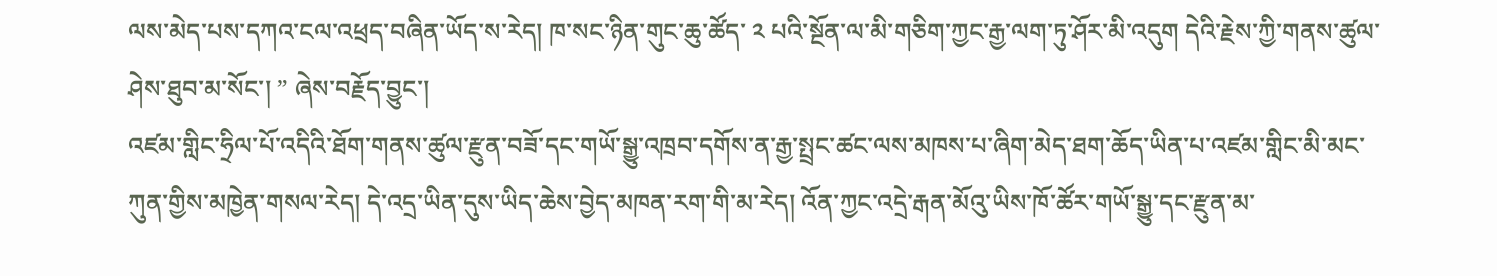ལས་མེད་པས་དཀའ་ངལ་འཕྲད་བཞིན་ཡོད་ས་རེད། ཁ་སང་ཉིན་གུང་ཆུ་ཚོད་ ༢ པའི་སྔོན་ལ་མི་གཅིག་ཀྱང་རྒྱ་ལག་ཏུ་ཤོར་མི་འདུག དེའི་རྗེས་ཀྱི་གནས་ཚུལ་ཤེས་ཐུབ་མ་སོང་། ” ཞེས་བརྗོད་བྱུང་།
འཛམ་གླིང་ཧྲིལ་པོ་འདིའི་ཐོག་གནས་ཚུལ་རྫུན་བཟོ་དང་གཡོ་སྒྱུ་འཁྲབ་དགོས་ན་རྒྱ་སྤྲང་ཚང་ལས་མཁས་པ་ཞིག་མེད་ཐག་ཆོད་ཡིན་པ་འཛམ་གླིང་མི་མང་ཀུན་གྱིས་མཁྱེན་གསལ་རེད། དེ་འདྲ་ཡིན་དུས་ཡིད་ཆེས་བྱེད་མཁན་རག་གི་མ་རེད། འོན་ཀྱང་འདྲེ་རྒན་མོའུ་ཡིས་ཁོ་ཚོར་གཡོ་སྒྱུ་དང་རྫུན་མ་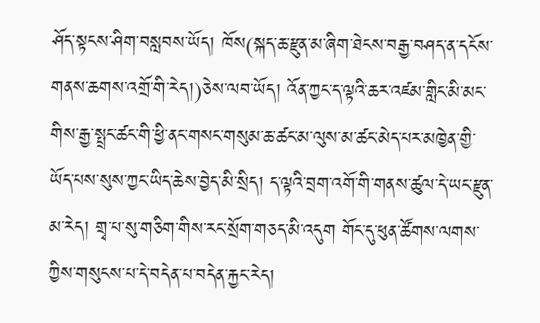ཤོད་སྟངས་ཤིག་བསླབས་ཡོད། ཁོས(སྐད་ཆ་རྫུན་མ་ཞིག་ཐེངས་བརྒྱ་བཤད་ན་དངོས་གནས་ཆགས་འགྲོ་གི་རེད།)ཅེས་ལབ་ཡོད། འོན་ཀྱང་ད་ལྟའི་ཆར་འཛམ་གླིང་མི་མང་གིས་རྒྱ་སྤྲང་ཚང་གི་ཕྱི་ནང་གསང་གསུམ་ཆ་ཚང་མ་ལུས་མ་ཚང་མེད་པར་མཁྱེན་གྱི་ཡོད་པས་སུས་ཀྱང་ཡིད་ཆེས་བྱེད་མི་སྲིད། ད་ལྟའི་བྲག་འགོ་གི་གནས་ཚུལ་དེ་ཡང་རྫུན་མ་རེད། གྲྭ་པ་སུ་གཅིག་གིས་རང་སྲོག་གཅད་མི་འདུག གོང་དུ་ཕུན་ཚོགས་ལགས་ཀྱིས་གསུངས་པ་དེ་བདེན་པ་བདེན་རྐྱང་རེད།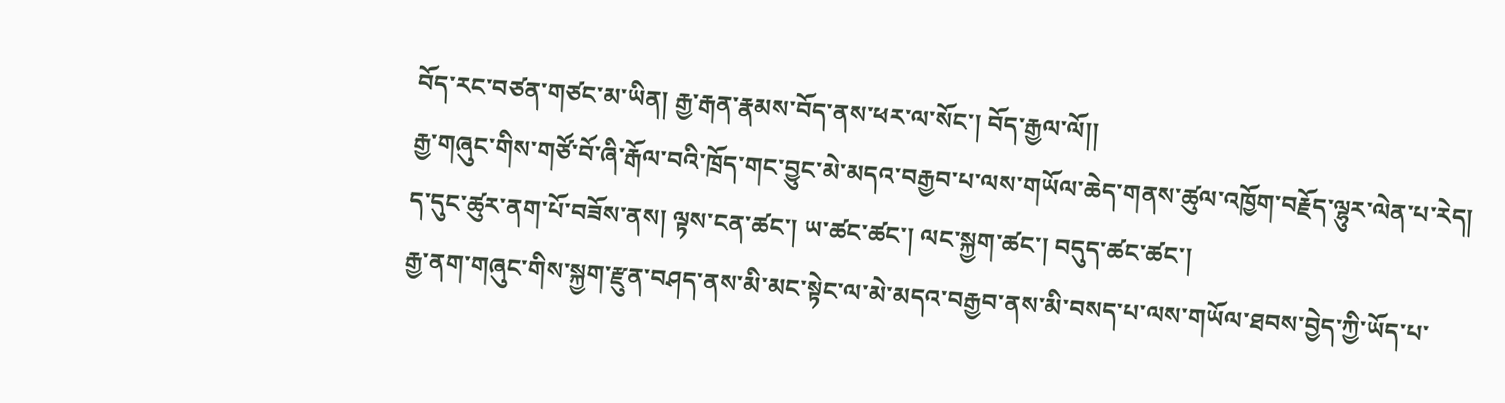བོད་རང་བཙན་གཙང་མ་ཡིན། རྒྱ་རྒན་རྣམས་བོད་ནས་ཕར་ལ་སོང་། བོད་རྒྱལ་ལོ།།
རྒྱ་གཞུང་གིས་གཙོ་བོ་ཞི་རྒོལ་བའི་ཁྲོད་གང་བྱུང་མེ་མདའ་བརྒྱབ་པ་ལས་གཡོལ་ཆེད་གནས་ཚུལ་འཁྱོག་བརྗོད་ལྷུར་ལེན་པ་རེད།
ད་དུང་ཚུར་ནག་པོ་བཟོས་ནས། ལྟས་ངན་ཚང་། ཡ་ཚང་ཚང་། ལང་སྐྱག་ཚང་། བདུད་ཚང་ཚང་།
རྒྱ་ནག་གཞུང་གིས་སྐྱག་རྫུན་བཤད་ནས་མི་མང་སྟེང་ལ་མེ་མདའ་བརྒྱབ་ནས་མི་བསད་པ་ལས་གཡོལ་ཐབས་བྱེད་ཀྱི་ཡོད་པ་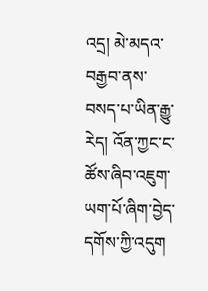འདྲ། མེ་མདའ་བརྒྱབ་ནས་བསད་པ་ཡིན་རྒྱུ་རེད། འོན་ཀྱང་ང་ཚོས་ཞིབ་འཇུག་ཡག་པོ་ཞིག་བྱེད་དགོས་ཀྱི་འདུག